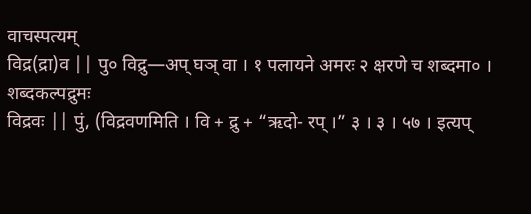वाचस्पत्यम्
विद्र(द्रा)व || पु० विद्रु—अप् घञ् वा । १ पलायने अमरः २ क्षरणे च शब्दमा० ।
शब्दकल्पद्रुमः
विद्रवः || पुं, (विद्रवणमिति । वि + द्रु + “ऋदो- रप् ।” ३ । ३ । ५७ । इत्यप्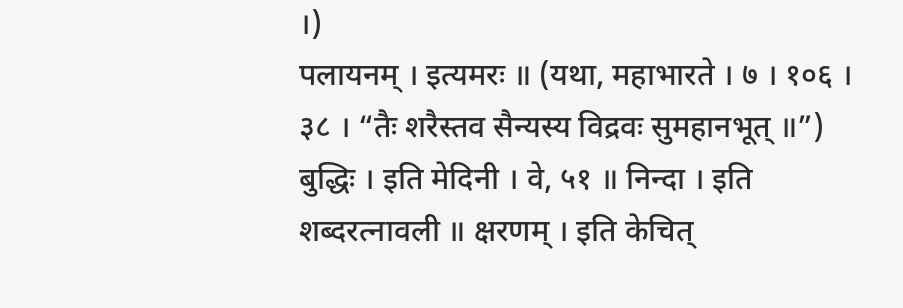।)
पलायनम् । इत्यमरः ॥ (यथा, महाभारते । ७ । १०६ । ३८ । “तैः शरैस्तव सैन्यस्य विद्रवः सुमहानभूत् ॥”)
बुद्धिः । इति मेदिनी । वे, ५१ ॥ निन्दा । इति शब्दरत्नावली ॥ क्षरणम् । इति केचित्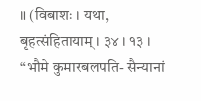॥ (विबाशः । यथा, बृहत्संहितायाम् । ३४ । १३ । “भौमे कुमारबलपति- सैन्यानां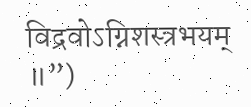विद्रवोऽग्निशस्त्रभयम् ॥”)